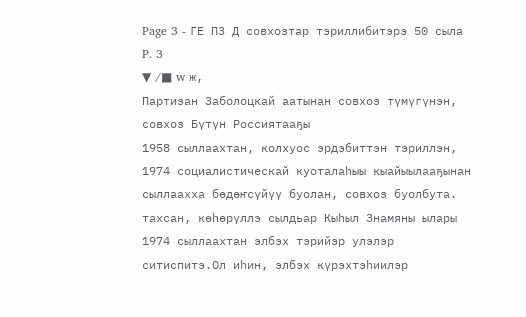Page 3 - ГЕ ПЗ Д совхозтар тэриллибитэрэ 50 сыла
P. 3
▼ /■ w ж,
Партизан Заболоцкай аатынан совхоз түмүгүнэн, совхоз Бүтүн Россиятааҕы
1958 сыллаахтан, колхуос эрдэбиттэн тэриллэн, 1974 социалистическай куоталаһыы кыайыылааҕынан
сыллаахха бөдөҥсүйүү буолан, совхоз буолбута. тахсан, көһөрүллэ сылдьар Кыһыл Знамяны ылары
1974 сыллаахтан элбэх тэрийэр улэлэр ситиспитэ.Ол иһин, элбэх күрэхтэһиилэр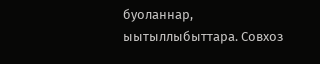буоланнар,
ыытыллыбыттара. Совхоз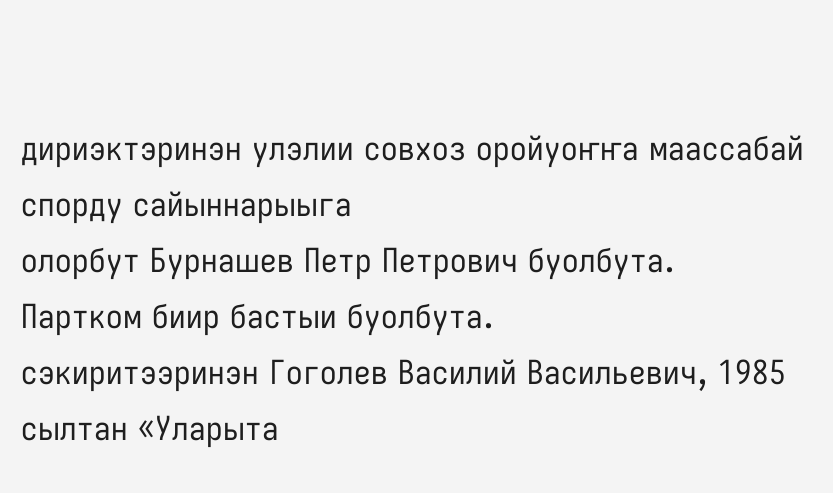дириэктэринэн улэлии совхоз оройуоҥҥа маассабай спорду сайыннарыыга
олорбут Бурнашев Петр Петрович буолбута. Партком биир бастыи буолбута.
сэкиритээринэн Гоголев Василий Васильевич, 1985 сылтан «Уларыта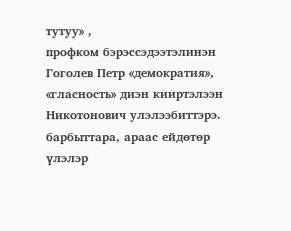тутуу» ,
профком бэрэссэдээтэлинэн Гоголев Петр «демократия», «гласность» диэн кииртэлээн
Никотонович улэлээбиттэрэ. барбыттара, араас ейдөтөр үлэлэр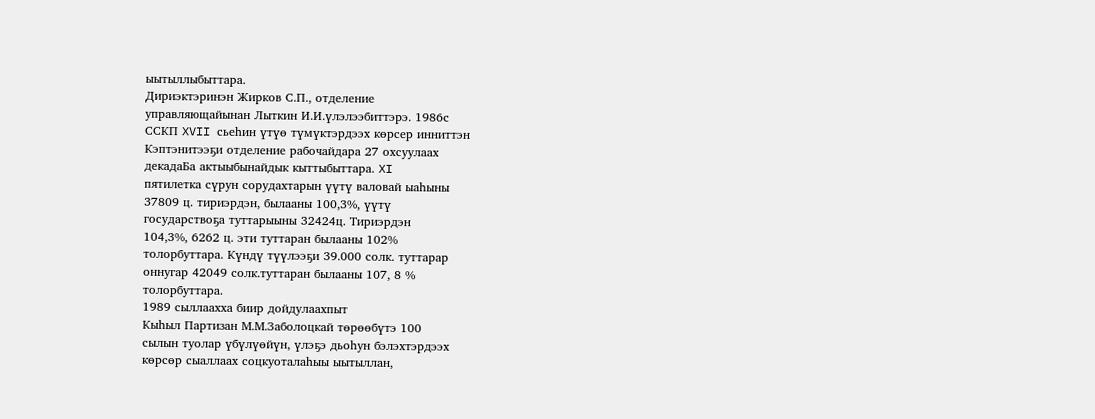ыытыллыбыттара.
Дириэктэринэн Жирков С.П., отделение
управляющайынан Лыткин И.И.үлэлээбиттэрэ. 1986с
ССКП XVII сьеһин үтүө түмүктэрдээх көрсер инниттэн
Кэптэнитээҕи отделение рабочайдара 27 охсуулаах
декадаБа актыыбынайдык кыттыбыттара. XI
пятилетка сүрун сорудахтарын үүтү валовай ыаһыны
37809 ц. тириэрдэн, былааны 100,3%, үүтү
государствоҕа туттарыыны 32424ц. Тириэрдэн
104,3%, 6262 ц. эти туттаран былааны 102%
толорбуттара. Күндү түүлээҕи 39.000 солк. туттарар
оннугар 42049 солк.туттаран былааны 107, 8 %
толорбуттара.
1989 сыллаахха биир дойдулаахпыт
Кыһыл Партизан М.М.Заболоцкай төрөөбүтэ 100
сылын туолар үбүлүөйүн, үлэҕэ дьоһун бэлэхтэрдээх
көрсөр сыаллаах соцкуоталаһыы ыытыллан,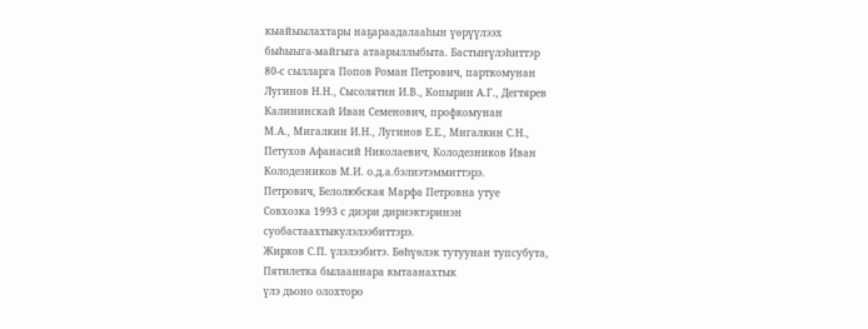кыайыылахтары наҕараадалааһын үөрүүлээх
быһыыга-майгыга атаарыллыбыта. Бастыҥүлэһиттэр
80-с сылларга Попов Роман Петрович, парткомунан
Лугинов Н.Н., Сысолятин И.В., Копырин А.Г., Дегтярев
Калининскай Иван Семенович, профкомунан
М.А., Мигалкин И.Н., Лугинов Е.Е., Мигалкин С.Н.,
Петухов Афанасий Николаевич, Колодезников Иван
Колодезников М.И. о.д.а.бэлиэтэммиттэрэ.
Петрович, Белолюбская Марфа Петровна утуе
Совхозка 1993 с диэри дириэктэринэн
суобастаахтыкулэлээбиттэрэ.
Жирков С.П. үлэлээбитэ. Бөһүөлэк тутуунан тупсубута,
Пятилетка былааннара кытаанахтык
үлэ дьоно олохторо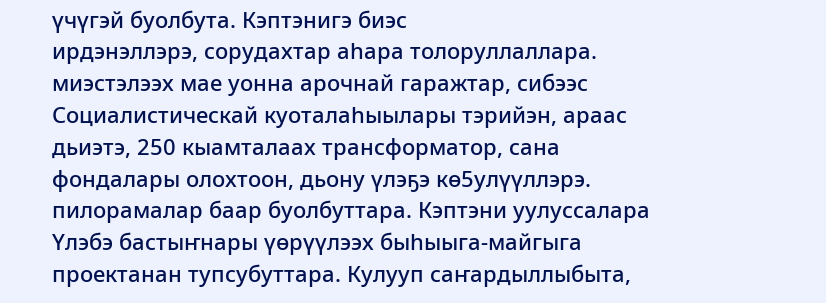үчүгэй буолбута. Кэптэнигэ биэс
ирдэнэллэрэ, сорудахтар аһара толоруллаллара.
миэстэлээх мае уонна арочнай гаражтар, сибээс
Социалистическай куоталаһыылары тэрийэн, араас
дьиэтэ, 250 кыамталаах трансформатор, сана
фондалары олохтоон, дьону үлэҕэ кө5улүүллэрэ.
пилорамалар баар буолбуттара. Кэптэни уулуссалара
Үлэбэ бастыҥнары үөрүүлээх быһыыга-майгыга
проектанан тупсубуттара. Кулууп саҥардыллыбыта,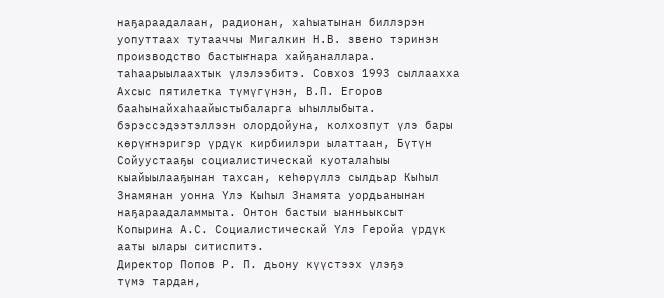наҕараадалаан, радионан, хаһыатынан биллэрэн
уопуттаах тутааччы Мигалкин Н.В. звено тэринэн
производство бастыҥнара хайҕаналлара.
таһаарыылаахтык үлэлээбитэ. Совхоз 1993 сыллаахха
Ахсыс пятилетка түмүгүнэн, В.П. Егоров
бааһынайхаһаайыстыбаларга ыһыллыбыта.
бэрэссэдээтэллээн олордойуна, колхозпут үлэ бары
көрүҥнэригэр үрдүк кирбиилэри ылаттаан, Бүтүн
Сойуустааҕы социалистическай куоталаһыы
кыайыылааҕынан тахсан, кеһөрүллэ сылдьар Кыһыл
Знамянан уонна Үлэ Кыһыл Знамята уордьанынан
наҕараадаламмыта. Онтон бастыи ыанньыксыт
Копырина А.С. Социалистическай Үлэ Геройа үрдүк
ааты ылары ситиспитэ.
Директор Попов Р. П. дьону күүстээх үлэҕэ
түмэ тардан,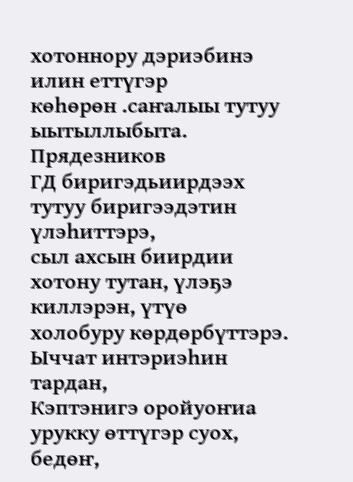хотоннору дэриэбинэ илин еттүгэр
көһөрөн .саҥалыы тутуу ыытыллыбыта. Прядезников
ГД биригэдьиирдээх тутуу биригээдэтин үлэһиттэрэ,
сыл ахсын биирдии хотону тутан, үлэҕэ киллэрэн, үтүө
холобуру көрдөрбүттэрэ. Ыччат интэриэһин тардан,
Кэптэнигэ оройуоҥиа урукку өттүгэр суох, бедөҥ,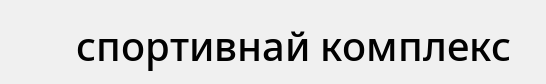спортивнай комплекс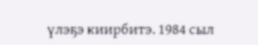үлэҕэ киирбитэ. 1984 сыл